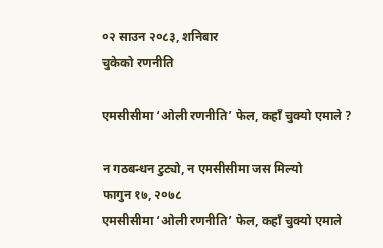०२ साउन २०८३, शनिबार
चुकेको रणनीति

एमसीसीमा ‘ओली रणनीति’ फेल, कहाँ चुक्यो एमाले ?

न गठबन्धन टुट्यो, न एमसीसीमा जस मिल्यो
फागुन १७, २०७८
एमसीसीमा ‘ओली रणनीति’ फेल, कहाँ चुक्यो एमाले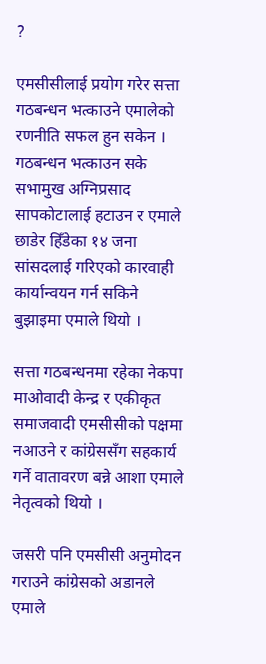?

एमसीसीलाई प्रयोग गरेर सत्ता गठबन्धन भत्काउने एमालेको रणनीति सफल हुन सकेन । गठबन्धन भत्काउन सके सभामुख अग्निप्रसाद सापकोटालाई हटाउन र एमाले छाडेर हिँडेका १४ जना सांसदलाई गरिएको कारवाही कार्यान्वयन गर्न सकिने बुझाइमा एमाले थियो ।

सत्ता गठबन्धनमा रहेका नेकपा माओवादी केन्द्र र एकीकृत समाजवादी एमसीसीको पक्षमा नआउने र कांग्रेससँग सहकार्य गर्ने वातावरण बन्ने आशा एमाले नेतृत्वको थियो ।

जसरी पनि एमसीसी अनुमोदन गराउने कांग्रेसको अडानले एमाले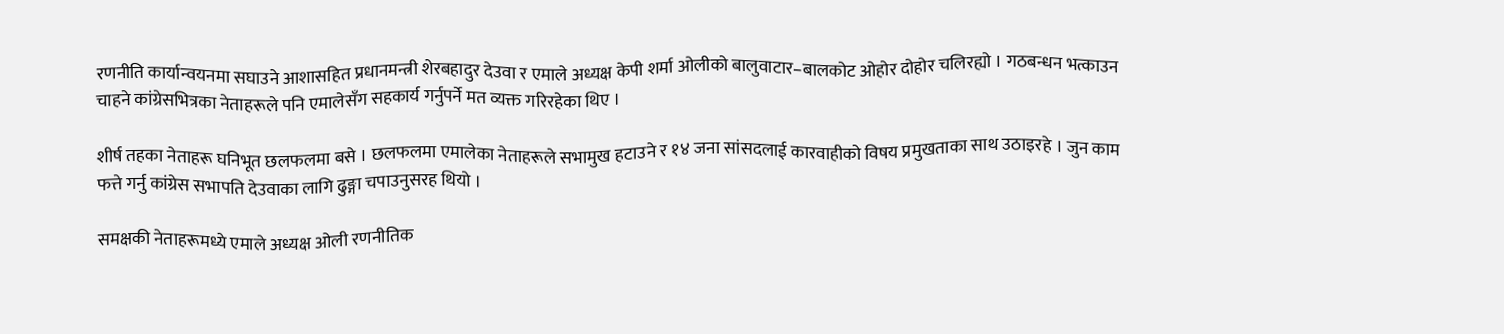रणनीति कार्यान्वयनमा सघाउने आशासहित प्रधानमन्त्री शेरबहादुर देउवा र एमाले अध्यक्ष केपी शर्मा ओलीको बालुवाटार–बालकोट ओहोर दोहोर चलिरह्यो । गठबन्धन भत्काउन चाहने कांग्रेसभित्रका नेताहरूले पनि एमालेसँग सहकार्य गर्नुपर्ने मत व्यक्त गरिरहेका थिए ।

शीर्ष तहका नेताहरू घनिभूत छलफलमा बसे । छलफलमा एमालेका नेताहरूले सभामुख हटाउने र १४ जना सांसदलाई कारवाहीको विषय प्रमुखताका साथ उठाइरहे । जुन काम फत्ते गर्नु कांग्रेस सभापति देउवाका लागि ढुङ्गा चपाउनुसरह थियो ।

समक्षकी नेताहरूमध्ये एमाले अध्यक्ष ओली रणनीतिक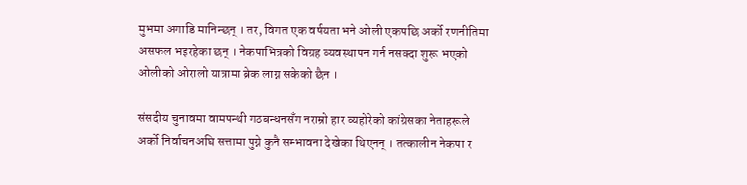मुभमा अगाडि मानिन्छन् । तर, विगत एक वर्षयता भने ओली एकपछि अर्को रणनीतिमा असफल भइरहेका छन् । नेकपाभित्रको विग्रह व्यवस्थापन गर्न नसक्दा शुरू भएको ओलीको ओरालो यात्रामा ब्रेक लाग्न सकेको छैन ।

संसदीय चुनावमा वामपन्थी गठबन्धनसँग नराम्रो हार व्यहोरेको कांग्रेसका नेताहरूले अर्को निर्वाचनअघि सत्तामा पुग्ने कुनै सम्भावना देखेका थिएनन् । तत्कालीन नेकपा र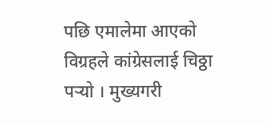पछि एमालेमा आएको विग्रहले कांग्रेसलाई चिठ्ठा पर्‍यो । मुख्यगरी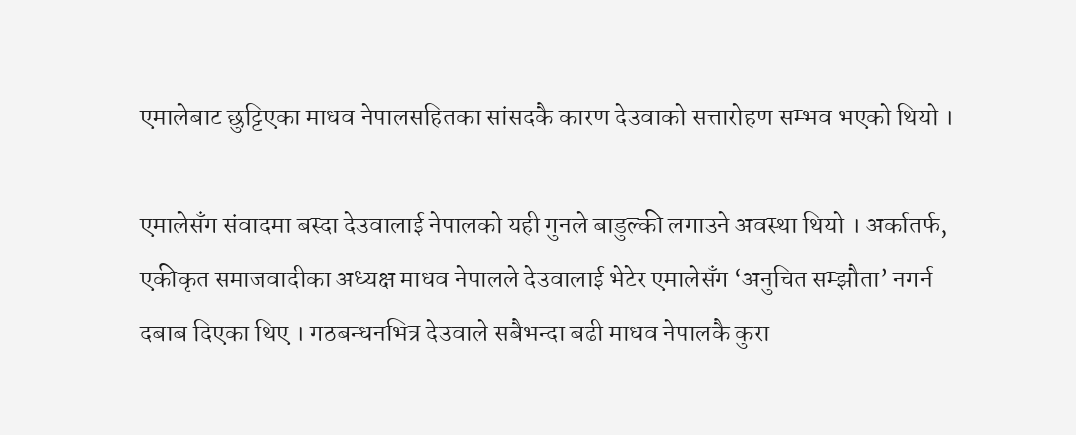एमालेबाट छुट्टिएका माधव नेपालसहितका सांसदकै कारण देउवाको सत्तारोहण सम्भव भएको थियो ।

एमालेसँग संवादमा बस्दा देउवालाई नेपालको यही गुनले बाडुल्की लगाउने अवस्था थियो । अर्कातर्फ, एकीकृत समाजवादीका अध्यक्ष माधव नेपालले देउवालाई भेटेर एमालेसँग ‘अनुचित सम्झौता’ नगर्न दबाब दिएका थिए । गठबन्धनभित्र देउवाले सबैभन्दा बढी माधव नेपालकै कुरा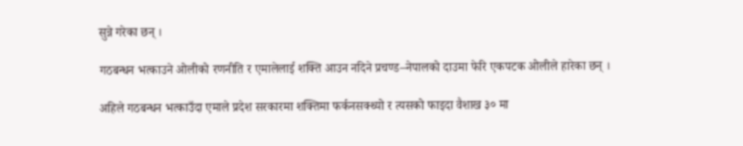सुन्ने गरेका छन् ।

गठबन्धन भत्काउने ओलीको रणनीति र एमालेलाई शक्ति आउन नदिने प्रचण्ड–नेपालको दाउमा फेरि एकपटक ओलीले हारेका छन् ।

अहिले गठबन्धन भत्काउँदा एमाले प्रदेश सरकारमा शक्तिमा फर्कनसक्थ्यो र त्यसको फाइदा वैशाख ३० मा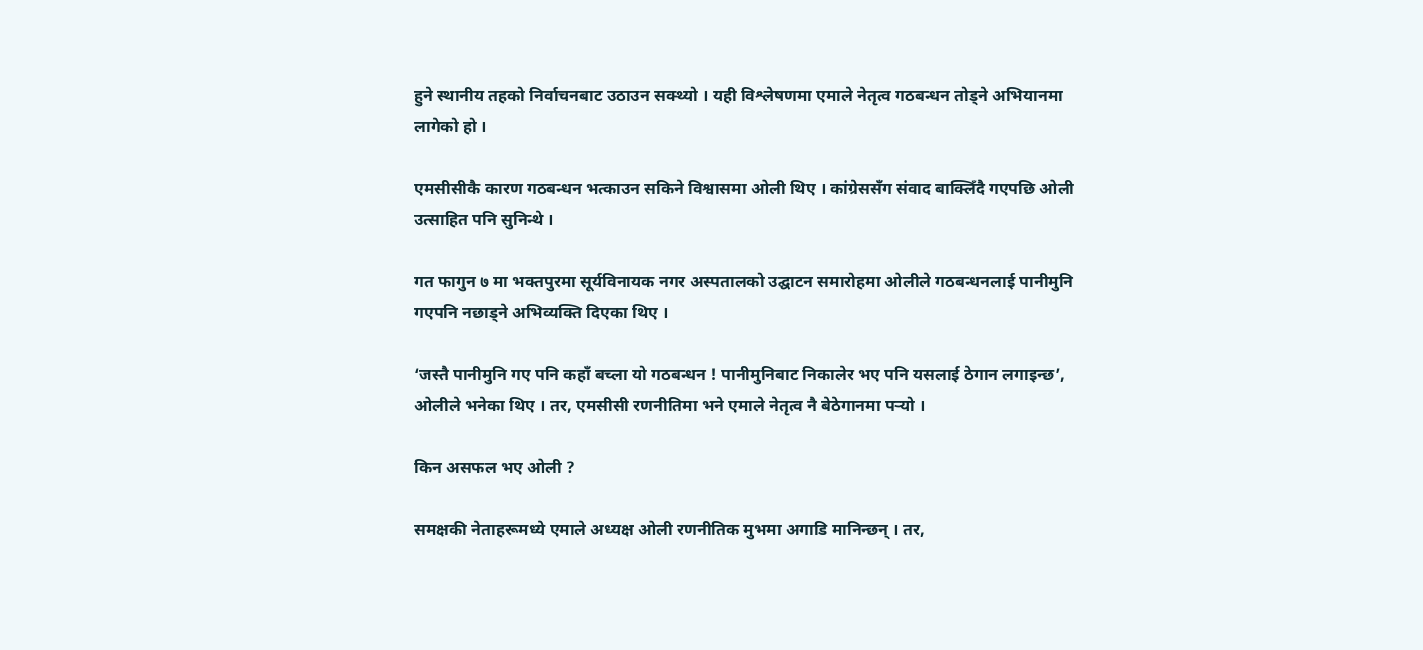हुने स्थानीय तहको निर्वाचनबाट उठाउन सक्थ्यो । यही विश्लेषणमा एमाले नेतृत्व गठबन्धन तोड्ने अभियानमा लागेको हो ।

एमसीसीकै कारण गठबन्धन भत्काउन सकिने विश्वासमा ओली थिए । कांग्रेससँग संवाद बाक्लिँदै गएपछि ओली उत्साहित पनि सुनिन्थे ।

गत फागुन ७ मा भक्तपुरमा सूर्यविनायक नगर अस्पतालको उद्घाटन समारोहमा ओलीले गठबन्धनलाई पानीमुनि गएपनि नछाड्ने अभिव्यक्ति दिएका थिए ।

‘जस्तै पानीमुनि गए पनि कहाँ बच्ला यो गठबन्धन ! पानीमुनिबाट निकालेर भए पनि यसलाई ठेगान लगाइन्छ’, ओलीले भनेका थिए । तर, एमसीसी रणनीतिमा भने एमाले नेतृत्व नै बेठेगानमा पर्‍यो ।

किन असफल भए ओली ?

समक्षकी नेताहरूमध्ये एमाले अध्यक्ष ओली रणनीतिक मुभमा अगाडि मानिन्छन् । तर,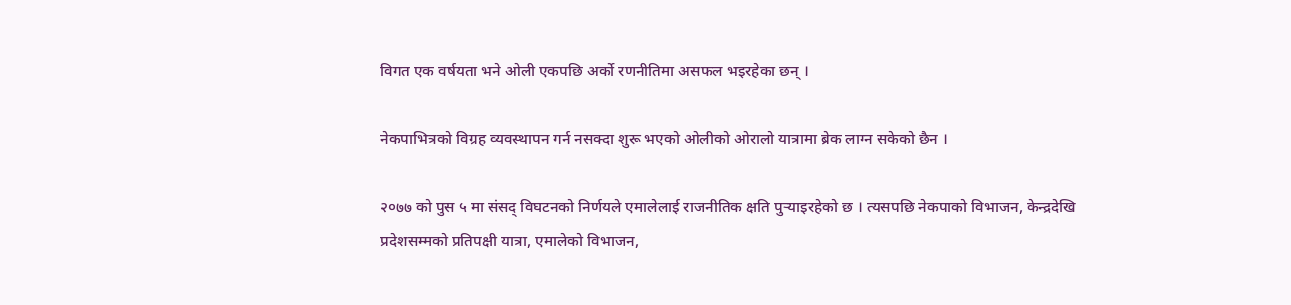विगत एक वर्षयता भने ओली एकपछि अर्को रणनीतिमा असफल भइरहेका छन् ।

नेकपाभित्रको विग्रह व्यवस्थापन गर्न नसक्दा शुरू भएको ओलीको ओरालो यात्रामा ब्रेक लाग्न सकेको छैन ।

२०७७ को पुस ५ मा संसद् विघटनको निर्णयले एमालेलाई राजनीतिक क्षति पुर्‍याइरहेको छ । त्यसपछि नेकपाको विभाजन, केन्द्रदेखि प्रदेशसम्मको प्रतिपक्षी यात्रा, एमालेको विभाजन,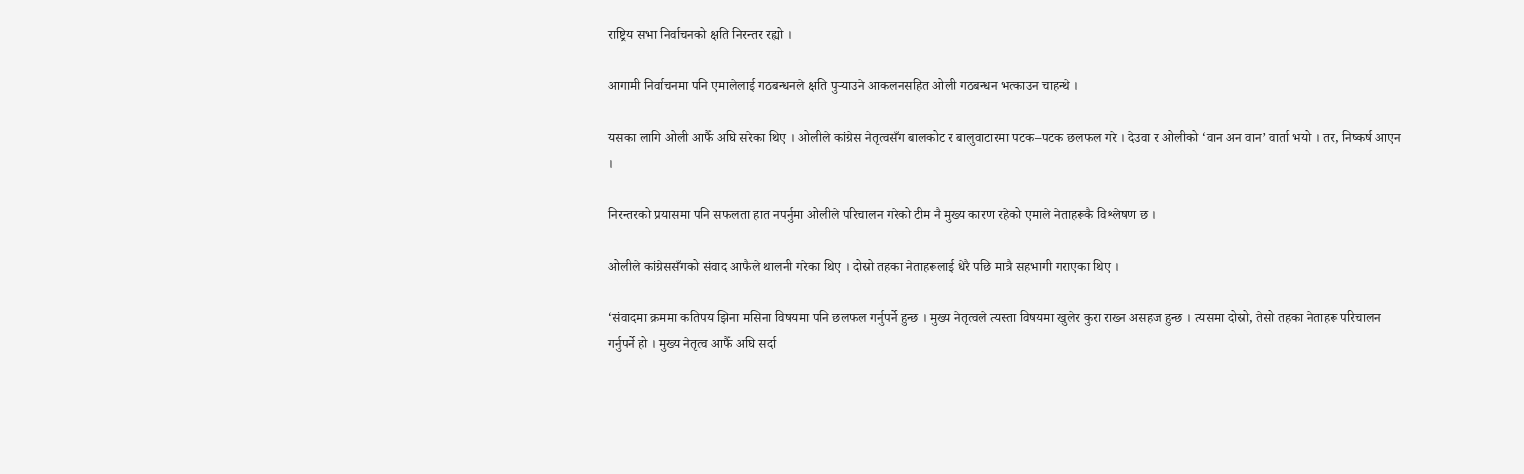राष्ट्रिय सभा निर्वाचनको क्षति निरन्तर रह्यो ।

आगामी निर्वाचनमा पनि एमालेलाई गठबन्धनले क्षति पुर्‍याउने आकलनसहित ओली गठबन्धन भत्काउन चाहन्थे ।

यसका लागि ओली आफैँ अघि सरेका थिए । ओलीले कांग्रेस नेतृत्वसँग बालकोट र बालुवाटारमा पटक–पटक छलफल गरे । देउवा र ओलीको ‘वान अन वान’ वार्ता भयो । तर, निष्कर्ष आएन ।

निरन्तरको प्रयासमा पनि सफलता हात नपर्नुमा ओलीले परिचालन गरेको टीम नै मुख्य कारण रहेको एमाले नेताहरूकै विश्लेषण छ ।

ओलीले कांग्रेससँगको संवाद आफैले थालनी गरेका थिए । दोस्रो तहका नेताहरूलाई धेरै पछि मात्रै सहभागी गराएका थिए ।

‘संवादमा क्रममा कतिपय झिना मसिना विषयमा पनि छलफल गर्नुपर्ने हुन्छ । मुख्य नेतृत्वले त्यस्ता विषयमा खुलेर कुरा राख्न असहज हुन्छ । त्यसमा दोस्रो, तेसो तहका नेताहरू परिचालन गर्नुपर्ने हो । मुख्य नेतृत्व आफैँ अघि सर्दा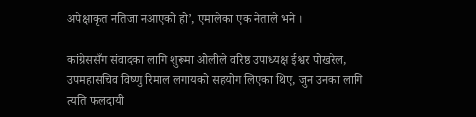अपेक्षाकृत नतिजा नआएको हो’, एमालेका एक नेताले भने ।

कांग्रेससँग संवादका लागि शुरूमा ओलीले वरिष्ठ उपाध्यक्ष ईश्वर पोखरेल, उपमहासचिव विष्णु रिमाल लगायको सहयोग लिएका थिए, जुन उनका लागि त्यति फलदायी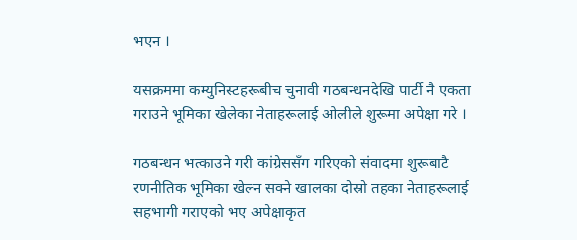भएन ।

यसक्रममा कम्युनिस्टहरूबीच चुनावी गठबन्धनदेखि पार्टी नै एकता गराउने भूमिका खेलेका नेताहरूलाई ओलीले शुरूमा अपेक्षा गरे ।

गठबन्धन भत्काउने गरी कांग्रेससँग गरिएको संवादमा शुरूबाटै रणनीतिक भूमिका खेल्न सक्ने खालका दोस्रो तहका नेताहरूलाई सहभागी गराएको भए अपेक्षाकृत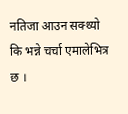नतिजा आउन सक्थ्यो कि भन्ने चर्चा एमालेभित्र छ ।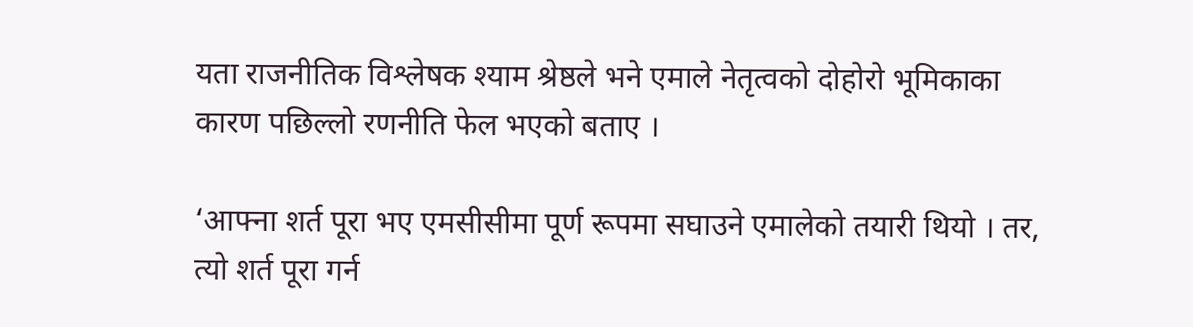यता राजनीतिक विश्लेषक श्याम श्रेष्ठले भने एमाले नेतृत्वको दोहोरो भूमिकाका कारण पछिल्लो रणनीति फेल भएको बताए ।

‘आफ्ना शर्त पूरा भए एमसीसीमा पूर्ण रूपमा सघाउने एमालेको तयारी थियो । तर, त्यो शर्त पूरा गर्न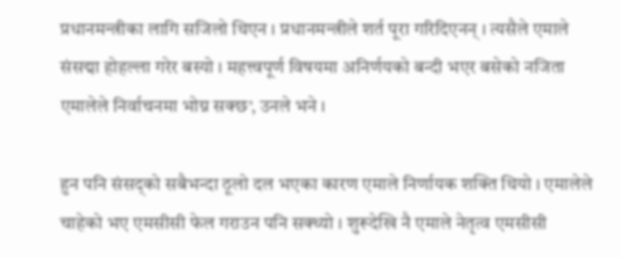प्रधानमन्त्रीका लागि सजिलो थिएन । प्रधानमन्त्रीले शर्त पूरा गरिदिएनन् । त्यसैले एमाले संसद्मा होहल्ला गरेर बस्यो । महत्त्वपूर्ण विषयमा अनिर्णयको बन्दी भएर बसेको नजिता एमालेले निर्वाचनमा भोग्न सक्छ’, उनले भने ।

हुन पनि संसद्को सबैभन्दा ठूलो दल भएका कारण एमाले निर्णायक शक्ति थियो । एमालेले चाहेको भए एमसीसी फेल गराउन पनि सक्थ्यो । शुरूदेखि नै एमाले नेतृत्व एमसीसी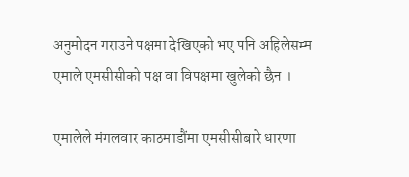अनुमोदन गराउने पक्षमा देखिएको भए पनि अहिलेसम्म एमाले एमसीसीको पक्ष वा विपक्षमा खुलेको छैन ।

एमालेले मंगलवार काठमाडौंमा एमसीसीबारे धारणा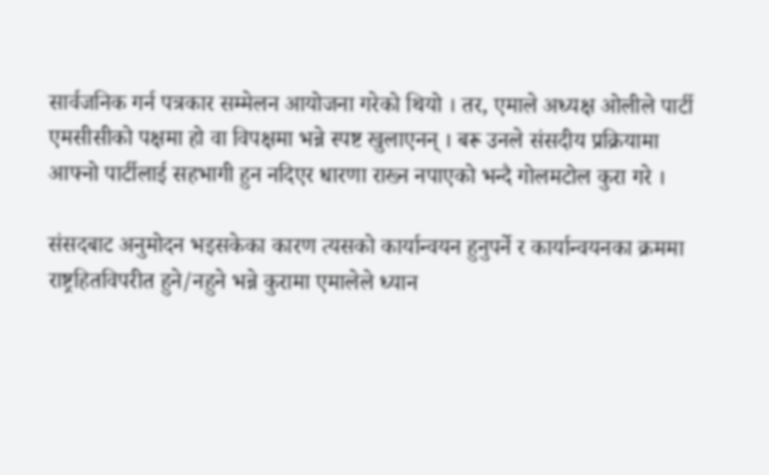सार्वजनिक गर्न पत्रकार सम्मेलन आयोजना गरेको थियो । तर, एमाले अध्यक्ष ओलीले पार्टी एमसीसीको पक्षमा हो वा विपक्षमा भन्ने स्पष्ट खुलाएनन् । बरू उनले संसदीय प्रक्रियामा आफ्नो पार्टीलाई सहभागी हुन नदिएर धारणा राख्न नपाएको भन्दै गोलमटोल कुरा गरे ।

संसदबाट अनुमोदन भइसकेका कारण त्यसको कार्यान्वयन हुनुपर्ने र कार्यान्वयनका क्रममा राष्ट्रहितविपरीत हुने/नहुने भन्ने कुरामा एमालेले ध्यान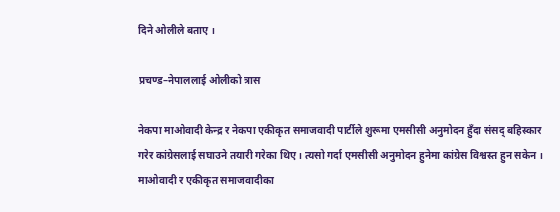दिने ओलीले बताए ।

प्रचण्ड–नेपाललाई ओलीको त्रास

नेकपा माओवादी केन्द्र र नेकपा एकीकृत समाजवादी पार्टीले शुरूमा एमसीसी अनुमोदन हुँदा संसद् बहिस्कार गरेर कांग्रेसलाई सघाउने तयारी गरेका थिए । त्यसो गर्दा एमसीसी अनुमोदन हुनेमा कांग्रेस विश्वस्त हुन सकेन । माओवादी र एकीकृत समाजवादीका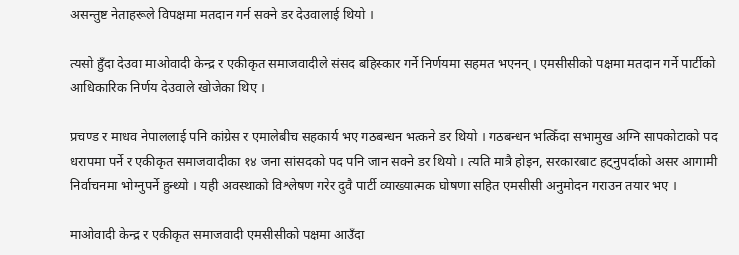असन्तुष्ट नेताहरूले विपक्षमा मतदान गर्न सक्ने डर देउवालाई थियो ।

त्यसो हुँदा देउवा माओवादी केन्द्र र एकीकृत समाजवादीले संसद बहिस्कार गर्ने निर्णयमा सहमत भएनन् । एमसीसीको पक्षमा मतदान गर्ने पार्टीको आधिकारिक निर्णय देउवाले खोजेका थिए ।

प्रचण्ड र माधव नेपाललाई पनि कांग्रेस र एमालेबीच सहकार्य भए गठबन्धन भत्कने डर थियो । गठबन्धन भत्किँदा सभामुख अग्नि सापकोटाको पद धरापमा पर्ने र एकीकृत समाजवादीका १४ जना सांसदको पद पनि जान सक्ने डर थियो । त्यति मात्रै होइन, सरकारबाट हट्नुपर्दाको असर आगामी निर्वाचनमा भोग्नुपर्ने हुन्थ्यो । यही अवस्थाको विश्लेषण गरेर दुवै पार्टी व्याख्यात्मक घोषणा सहित एमसीसी अनुमोदन गराउन तयार भए ।

माओवादी केन्द्र र एकीकृत समाजवादी एमसीसीको पक्षमा आउँदा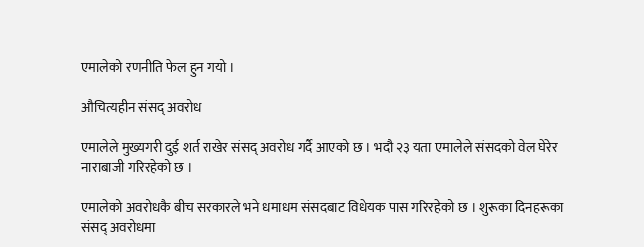एमालेको रणनीति फेल हुन गयो ।

औचित्यहीन संसद् अवरोध

एमालेले मुख्यगरी दुई शर्त राखेर संसद् अवरोध गर्दै आएको छ । भदौ २३ यता एमालेले संसदको वेल घेरेर नाराबाजी गरिरहेको छ ।

एमालेको अवरोधकै बीच सरकारले भने धमाधम संसदबाट विधेयक पास गरिरहेको छ । शुरूका दिनहरूका संसद् अवरोधमा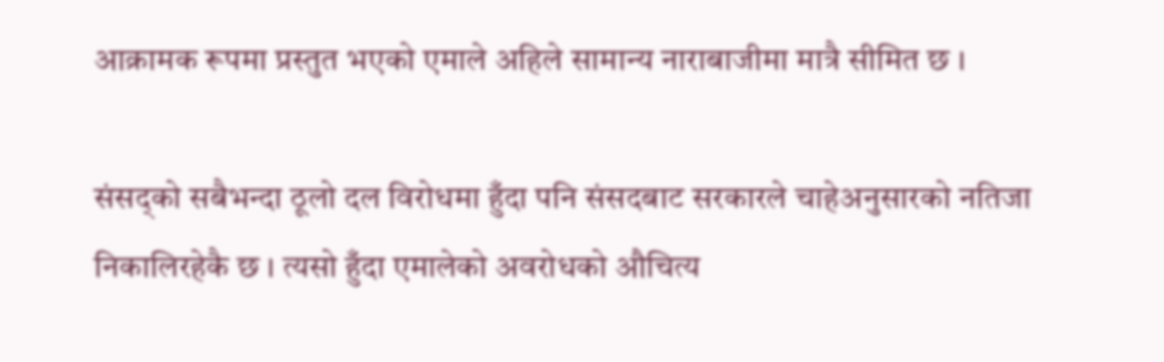आक्रामक रूपमा प्रस्तुत भएको एमाले अहिले सामान्य नाराबाजीमा मात्रै सीमित छ ।

संसद्को सबैभन्दा ठूलो दल विरोधमा हुँदा पनि संसदबाट सरकारले चाहेअनुसारको नतिजा निकालिरहेकै छ । त्यसो हुँदा एमालेको अवरोधको औचित्य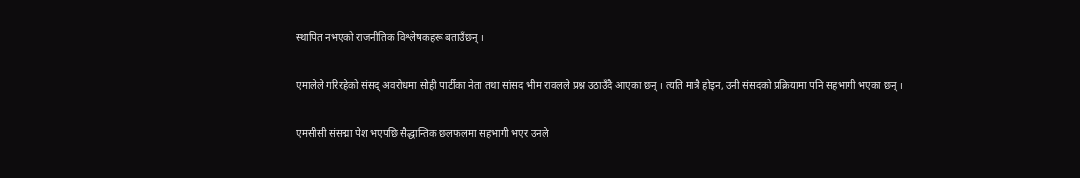स्थापित नभएको राजनीतिक विश्लेषकहरू बताउँछन् ।

एमालेले गरिरहेको संसद् अवरोधमा सोही पार्टीका नेता तथा सांसद भीम रावलले प्रश्न उठाउँदै आएका छन् । त्यति मात्रै होइन, उनी संसदको प्रक्रियामा पनि सहभागी भएका छन् ।

एमसीसी संसद्मा पेश भएपछि सैद्धान्तिक छलफलमा सहभागी भएर उनले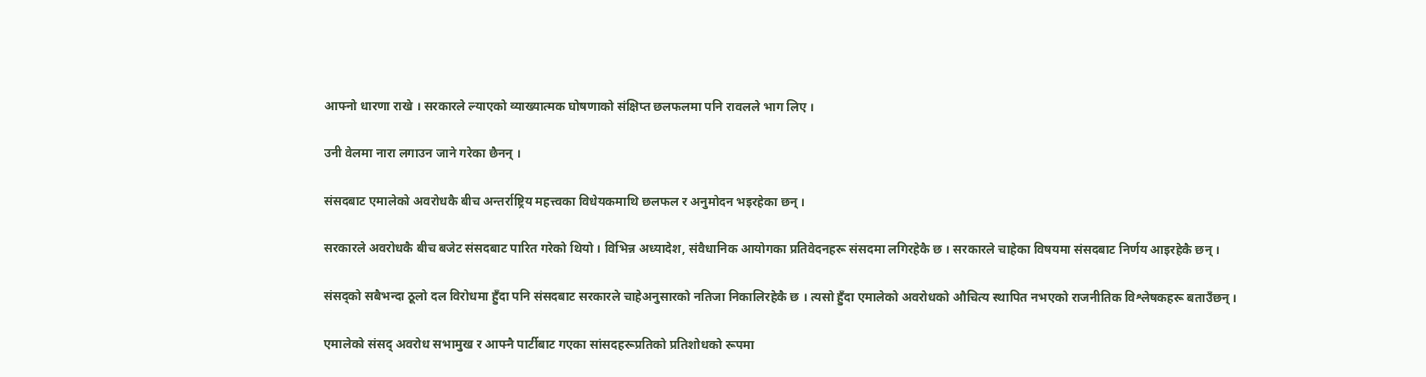आफ्नो धारणा राखे । सरकारले ल्याएको व्याख्यात्मक घोषणाको संक्षिप्त छलफलमा पनि रावलले भाग लिए ।

उनी वेलमा नारा लगाउन जाने गरेका छैनन् ।

संसदबाट एमालेको अवरोधकै बीच अन्तर्राष्ट्रिय महत्त्वका विधेयकमाथि छलफल र अनुमोदन भइरहेका छन् ।

सरकारले अवरोधकै बीच बजेट संसदबाट पारित गरेको थियो । विभिन्न अध्यादेश, संवैधानिक आयोगका प्रतिवेदनहरू संसदमा लगिरहेकै छ । सरकारले चाहेका विषयमा संसदबाट निर्णय आइरहेकै छन् ।

संसद्को सबैभन्दा ठूलो दल विरोधमा हुँदा पनि संसदबाट सरकारले चाहेअनुसारको नतिजा निकालिरहेकै छ । त्यसो हुँदा एमालेको अवरोधको औचित्य स्थापित नभएको राजनीतिक विश्लेषकहरू बताउँछन् ।

एमालेको संसद् अवरोध सभामुख र आफ्नै पार्टीबाट गएका सांसदहरूप्रतिको प्रतिशोधको रूपमा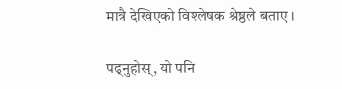मात्रै देखिएको विश्लेषक श्रेष्ठले बताए ।

पढ्नुहोस्, यो पनि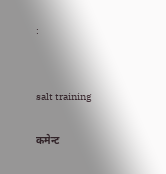:


salt training

कमेन्ट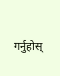गर्नुहोस्